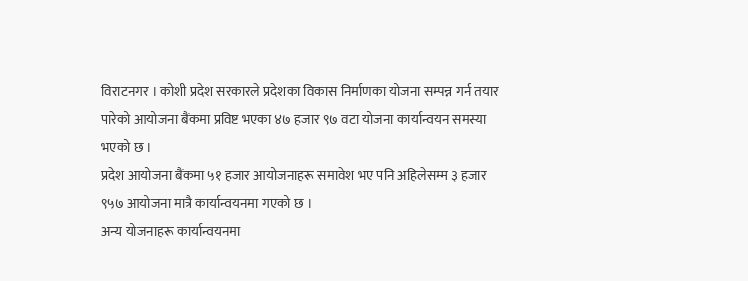विराटनगर । कोशी प्रदेश सरकारले प्रदेशका विकास निर्माणका योजना सम्पन्न गर्न तयार पारेको आयोजना बैंकमा प्रविष्ट भएका ४७ हजार ९७ वटा योजना कार्यान्वयन समस्या भएको छ ।
प्रदेश आयोजना बैंकमा ५१ हजार आयोजनाहरू समावेश भए पनि अहिलेसम्म ३ हजार ९५७ आयोजना मात्रै कार्यान्वयनमा गएको छ ।
अन्य योजनाहरू कार्यान्वयनमा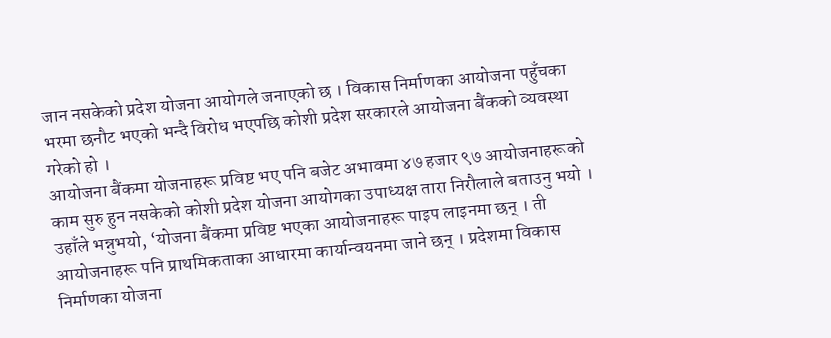जान नसकेको प्रदेश योजना आयोगले जनाएको छ । विकास निर्माणका आयोजना पहुँचका भरमा छनौट भएको भन्दै विरोध भएपछि कोशी प्रदेश सरकारले आयोजना बैंकको व्यवस्था गरेको हो ।
आयोजना बैंकमा योजनाहरू प्रविष्ट भए पनि बजेट अभावमा ४७ हजार ९७ आयोजनाहरूको काम सुरु हुन नसकेको कोशी प्रदेश योजना आयोगका उपाध्यक्ष तारा निरौलाले बताउनु भयो ।
उहाँले भन्नुभयो, ‘योजना बैंकमा प्रविष्ट भएका आयोजनाहरू पाइप लाइनमा छन् । ती आयोजनाहरू पनि प्राथमिकताका आधारमा कार्यान्वयनमा जाने छन् । प्रदेशमा विकास निर्माणका योजना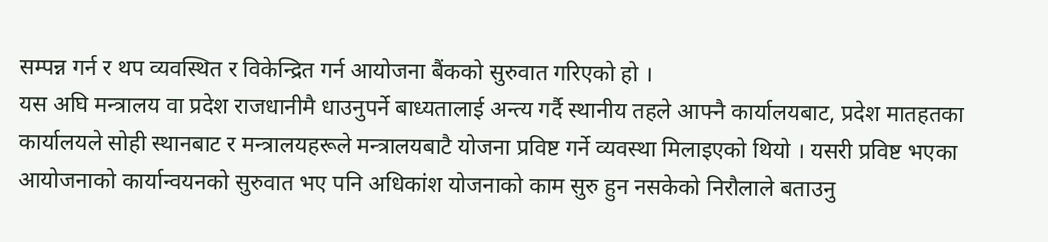सम्पन्न गर्न र थप व्यवस्थित र विकेन्द्रित गर्न आयोजना बैंकको सुरुवात गरिएको हो ।
यस अघि मन्त्रालय वा प्रदेश राजधानीमै धाउनुपर्ने बाध्यतालाई अन्त्य गर्दै स्थानीय तहले आफ्नै कार्यालयबाट, प्रदेश मातहतका कार्यालयले सोही स्थानबाट र मन्त्रालयहरूले मन्त्रालयबाटै योजना प्रविष्ट गर्ने व्यवस्था मिलाइएको थियो । यसरी प्रविष्ट भएका आयोजनाको कार्यान्वयनको सुरुवात भए पनि अधिकांश योजनाको काम सुरु हुन नसकेको निरौलाले बताउनु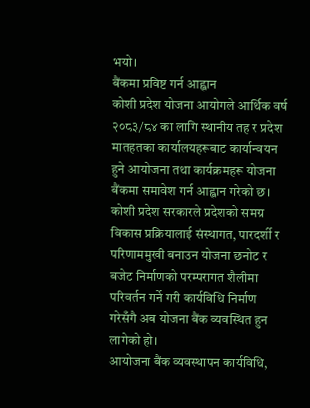भयो।
बैंकमा प्रविष्ट गर्न आह्वान
कोशी प्रदेश योजना आयोगले आर्थिक वर्ष २०८३/८४ का लागि स्थानीय तह र प्रदेश मातहतका कार्यालयहरूबाट कार्यान्वयन हुने आयोजना तथा कार्यक्रमहरू योजना बैंकमा समावेश गर्न आह्वान गरेको छ।
कोशी प्रदेश सरकारले प्रदेशको समग्र विकास प्रक्रियालाई संस्थागत, पारदर्शी र परिणाममुखी बनाउन योजना छनोट र बजेट निर्माणको परम्परागत शैलीमा परिवर्तन गर्ने गरी कार्यविधि निर्माण गरेसँगै अब योजना बैंक व्यवस्थित हुन लागेको हो।
आयोजना बैंक व्यवस्थापन कार्यविधि,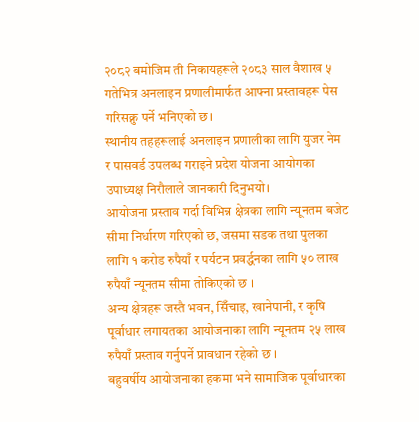२०८२ बमोजिम ती निकायहरूले २०८३ साल वैशाख ५ गतेभित्र अनलाइन प्रणालीमार्फत आफ्ना प्रस्तावहरू पेस गरिसक्नु पर्ने भनिएको छ।
स्थानीय तहहरूलाई अनलाइन प्रणालीका लागि युजर नेम र पासवर्ड उपलब्ध गराइने प्रदेश योजना आयोगका उपाध्यक्ष निरौलाले जानकारी दिनुभयो।
आयोजना प्रस्ताव गर्दा विभिन्न क्षेत्रका लागि न्यूनतम बजेट सीमा निर्धारण गरिएको छ, जसमा सडक तथा पुलका लागि १ करोड रुपैयाँ र पर्यटन प्रवर्द्धनका लागि ५० लाख रुपैयाँ न्यूनतम सीमा तोकिएको छ ।
अन्य क्षेत्रहरू जस्तै भवन, सिँचाइ, खानेपानी, र कृषि पूर्वाधार लगायतका आयोजनाका लागि न्यूनतम २५ लाख रुपैयाँ प्रस्ताव गर्नुपर्ने प्रावधान रहेको छ ।
बहुवर्षीय आयोजनाका हकमा भने सामाजिक पूर्वाधारका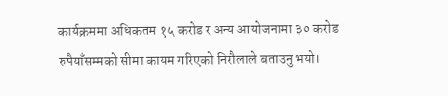कार्यक्रममा अधिकतम १५ करोड र अन्य आयोजनामा ३० करोड रुपैयाँसम्मको सीमा कायम गरिएको निरौलाले बताउनु भयो।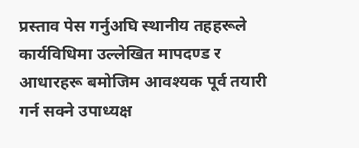प्रस्ताव पेस गर्नुअघि स्थानीय तहहरूले कार्यविधिमा उल्लेखित मापदण्ड र आधारहरू बमोजिम आवश्यक पूर्व तयारी गर्न सक्ने उपाध्यक्ष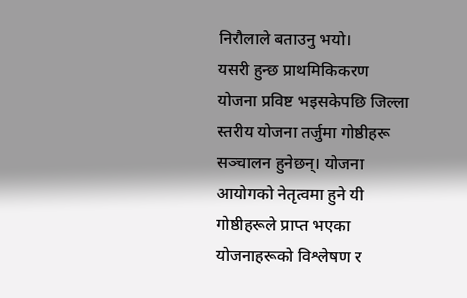निरौलाले बताउनु भयो।
यसरी हुन्छ प्राथमिकिकरण
योजना प्रविष्ट भइसकेपछि जिल्ला स्तरीय योजना तर्जुमा गोष्ठीहरू सञ्चालन हुनेछन्। योजना आयोगको नेतृत्वमा हुने यी गोष्ठीहरूले प्राप्त भएका योजनाहरूको विश्लेषण र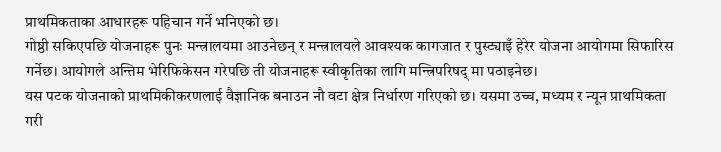प्राथमिकताका आधारहरू पहिचान गर्ने भनिएको छ।
गोष्ठी सकिएपछि योजनाहरू पुनः मन्त्रालयमा आउनेछन् र मन्त्रालयले आवश्यक कागजात र पुस्ट्याइँ हेरेर योजना आयोगमा सिफारिस गर्नेछ। आयोगले अन्तिम भेरिफिकेसन गरेपछि ती योजनाहरू स्वीकृतिका लागि मन्त्रिपरिषद् मा पठाइनेछ।
यस पटक योजनाको प्राथमिकीकरणलाई वैज्ञानिक बनाउन नौ वटा क्षेत्र निर्धारण गरिएको छ। यसमा उच्च, मध्यम र न्यून प्राथमिकता गरी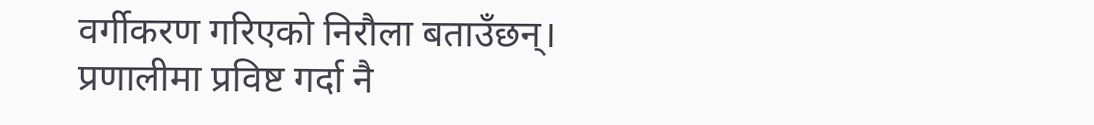वर्गीकरण गरिएको निरौला बताउँछन्।
प्रणालीमा प्रविष्ट गर्दा नै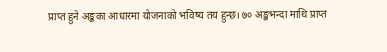प्राप्त हुने अङ्कका आधारमा योजनाको भविष्य तय हुन्छ। ७० अङ्कभन्दा माथि प्राप्त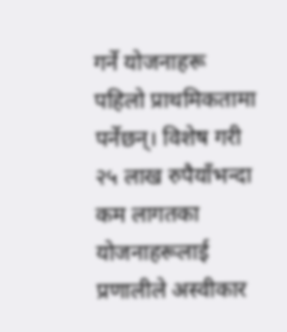गर्ने योजनाहरू पहिलो प्राथमिकतामा पर्नेछन्। विशेष गरी २५ लाख रुपैयाँभन्दा कम लागतका योजनाहरूलाई प्रणालीले अस्वीकार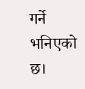गर्ने भनिएको छ।